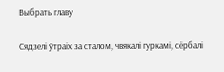Выбрать главу

Сядзелі ўтраіх за сталом, чвякалі гуркамі, сёрбалі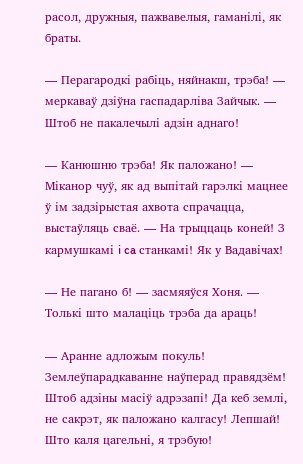расол, дружныя, пажвавелыя, гаманілі, як браты.

— Перагародкі рабіць, няйнакш, трэба! — меркаваў дзіўна гаспадарліва Зайчык. — Штоб не пакалечылі адзін аднаго!

— Канюшню трэба! Як паложано! — Міканор чуў, як ад выпітай гарэлкі мацнее ў ім задзірыстая ахвота спрачацца, выстаўляць сваё. — На трыццаць коней! З кармушкамі i ca станкамі! Як у Вадавічах!

— Не пагано б! — засмяяўся Хоня. — Толькі што малаціць трэба да араць!

— Аранне адложым покуль! Землеўпарадкаванне наўперад правядзём! Штоб адзіны масіў адрэзапі! Да кеб землі, не сакрэт, як паложано калгасу! Лепшай! Што каля цагельні, я трэбую!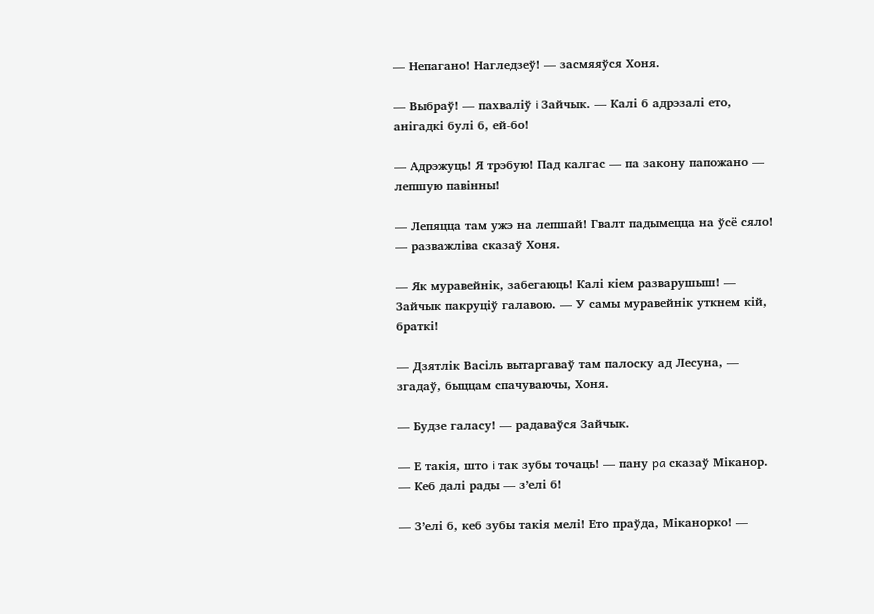— Непагано! Нагледзеў! — засмяяўся Хоня.

— Выбраў! — пахваліў i Зайчык. — Калі б адрэзалі ето, анігадкі булі б, ей-бо!

— Адрэжуць! Я трэбую! Пад калгас — па закону папожано — лепшую павінны!

— Лепяцца там ужэ на лепшай! Гвалт падымецца на ўсё сяло! — разважліва сказаў Хоня.

— Як муравейнік, забегаюць! Калі кіем разварушыш! — Зайчык пакруціў галавою. — У самы муравейнік уткнем кій, браткі!

— Дзятлік Васіль вытаргаваў там палоску ад Лесуна, — згадаў, быццам спачуваючы, Хоня.

— Будзе галасу! — радаваўся Зайчык.

— Е такія, што i так зубы точаць! — пану pa сказаў Міканор. — Кеб далі рады — з’елі б!

— З’елі б, кеб зубы такія мелі! Ето праўда, Міканорко! —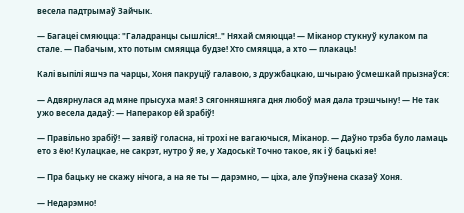весела падтрымаў Зайчык.

— Багацеі смяюцца: "Галадранцы сышліся!.." Няхай смяюцца! — Міканор стукнуў кулаком па стале. — Пабачым, хто потым смяяцца будзе! Хто смяяцца, а хто — плакаць!

Калі выпілі яшчэ па чарцы, Хоня пакруціў галавою, з дружбацкаю, шчыраю ўсмешкай прызнаўся:

— Адвярнулася ад мяне прысуха мая! З сягонняшняга дня любоў мая дала трэшчыну! — Не так ужо весела дадаў: — Наперакор ёй зрабіў!

— Правільно зрабіў! — заявіў голасна, ні трохі не вагаючыся, Міканор. — Даўно трэба було ламаць ето з ёю! Кулацкае, не сакрэт, нутро ў яе, у Хадоські! Точно такое, як i ў бацькі яе!

— Пра бацьку не скажу нічога, а на яе ты — дарэмно, — ціха, але ўпэўнена сказаў Хоня.

— Недарэмно!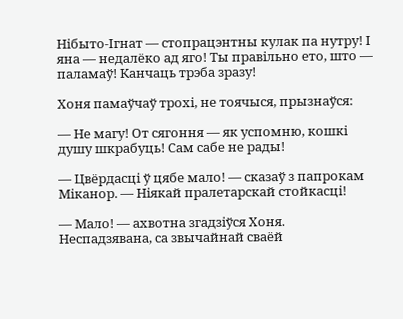Нібыто-Ігнат — стопрацэнтны кулак па нутру! І яна — недалёко ад яго! Ты правільно ето, што — паламаў! Канчаць трэба зразу!

Хоня памаўчаў трохі, не тоячыся, прызнаўся:

— Не магу! От сягоння — як успомню, кошкі душу шкрабуць! Сам сабе не рады!

— Цвёрдасці ў цябе мало! — сказаў з папрокам Міканор. — Ніякай пралетарскай стойкасці!

— Мало! — ахвотна згадзіўся Хоня. Неспадзявана, са звычайнай сваёй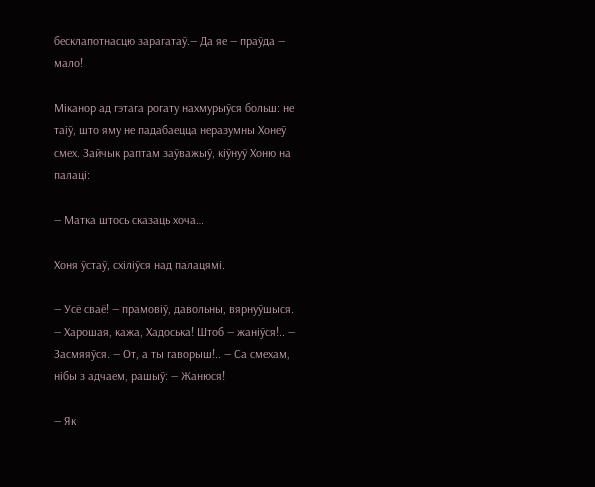бесклапотнасцю зарагатаў.— Да яе — праўда — мало!

Міканор ад гэтага рогату нахмурыўся больш: не таіў, што яму не падабаецца неразумны Хонеў смех. Зайчык раптам заўважыў, кіўнуў Хоню на палаці:

— Матка штось сказаць хоча…

Хоня ўстаў, схіліўся над палацямі.

— Усё сваё! — прамовіў, давольны, вярнуўшыся. — Харошая, кажа, Хадоська! Штоб — жаніўся!.. — Засмяяўся. — От, а ты гаворыш!.. — Са смехам, нібы з адчаем, рашыў: — Жанюся!

— Як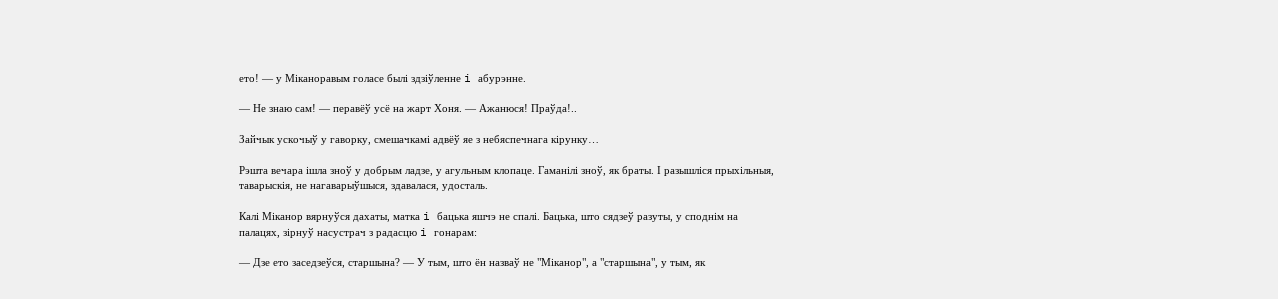ето! — у Міканоравым голасе былі здзіўленне i абурэнне.

— Не знаю сам! — перавёў усё на жарт Хоня. — Ажанюся! Праўда!..

Зайчык ускочыў у гаворку, смешачкамі адвёў яе з небяспечнага кірунку…

Рэшта вечара ішла зноў у добрым ладзе, у агульным клопаце. Гаманілі зноў, як браты. І разышліся прыхільныя, таварыскія, не нагаварыўшыся, здавалася, удосталь.

Калі Міканор вярнуўся дахаты, матка i бацька яшчэ не спалі. Бацька, што сядзеў разуты, у споднім на палацях, зірнуў насустрач з радасцю i гонарам:

— Дзе ето заседзеўся, старшына? — У тым, што ён назваў не "Міканор", а "старшына", у тым, як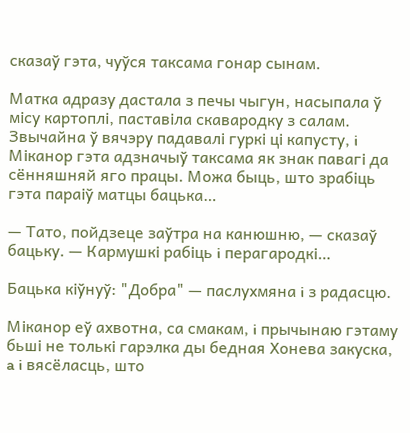сказаў гэта, чуўся таксама гонар сынам.

Матка адразу дастала з печы чыгун, насыпала ў місу картоплі, паставіла скавародку з салам. Звычайна ў вячэру падавалі гуркі ці капусту, i Міканор гэта адзначыў таксама як знак павагі да сённяшняй яго працы. Можа быць, што зрабіць гэта параіў матцы бацька…

— Тато, пойдзеце заўтра на канюшню, — сказаў бацьку. — Кармушкі рабіць i перагародкі…

Бацька кіўнуў: "Добра" — паслухмяна i з радасцю.

Міканор еў ахвотна, са смакам, i прычынаю гэтаму бьші не толькі гарэлка ды бедная Хонева закуска, a i вясёласць, што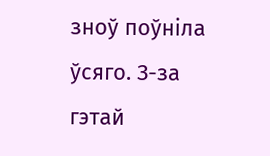зноў поўніла ўсяго. З-за гэтай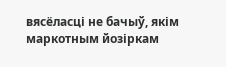вясёласці не бачыў, якім маркотным йозіркам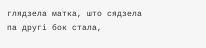глядзела матка, што сядзела па другі бок стала,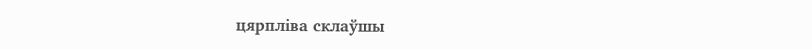цярпліва склаўшы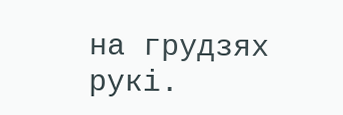на грудзях рукі.